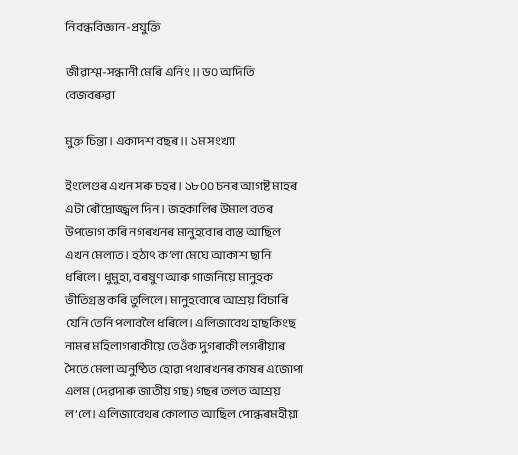নিবন্ধবিজ্ঞান-প্ৰযুক্তি

জীৱাশ্ম-সন্ধানী মেৰি এনিং ।। ড০ অদিতি বেজবৰুৱা

মুক্ত চিন্তা। একাদশ বছৰ।। ১ম সংখ্যা

ইংলেণ্ডৰ এখন সৰু চহৰ। ১৮০০ চনৰ আগষ্ট মাহৰ এটা ৰৌদ্রোজ্জ্বল দিন। জহকালিৰ উমাল বতৰ উপভোগ কৰি নগৰখনৰ মানুহবোৰ ব্যস্ত আছিল এখন মেলাত। হঠাৎ ক’লা মেঘে আকাশ ছানি ধৰিলে। ধুমুহা, বৰষুণ আৰু গাজনিয়ে মানুহক ভীতিগ্রস্ত কৰি তুলিলে। মানুহবোৰে আশ্রয় বিচাৰি যেনি তেনি পলাবলৈ ধৰিলে। এলিজাবেথ হাছকিংছ নামৰ মহিলাগৰাকীয়ে তেওঁক দুগৰাকী লগৰীয়াৰ সৈতে মেলা অনুষ্ঠিত হোৱা পথাৰখনৰ কাষৰ এজোপা এলম (দেৱদাৰু জাতীয় গছ) গছৰ তলত আশ্রয় ল’লে। এলিজাবেথৰ কোলাত আছিল পোন্ধৰমহীয়া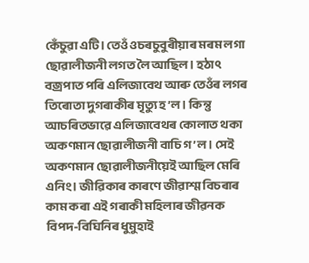কেঁচুৱা এটি। তেওঁ ওচৰচুবুৰীয়াৰ মৰম লগা ছোৱালীজনী লগত লৈ আছিল। হঠাৎ বজ্রপাত পৰি এলিজাবেথ আৰু তেওঁৰ লগৰ তিৰোতা দুগৰাকীৰ মৃত্যু হ’ল। কিন্তু আচৰিতভাৱে এলিজাবেথৰ কোলাত থকা অকণমান ছোৱালীজনী বাচি গ’ল। সেই অকণমান ছোৱালীজনীয়েই আছিল মেৰি এনিং। জীৱিকাৰ কাৰণে জীৱাশ্ম বিচৰাৰ কাম কৰা এই গৰাকী মহিলাৰ জীৱনক বিপদ-বিঘিনিৰ ধুমুহাই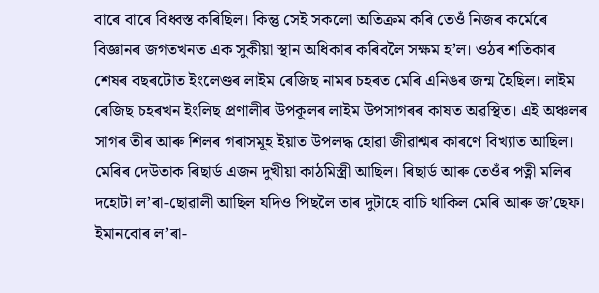বাৰে বাৰে বিধ্বস্ত কৰিছিল। কিন্তু সেই সকলো অতিক্ৰম কৰি তেওঁ নিজৰ কৰ্মেৰে বিজ্ঞানৰ জগতখনত এক সুকীয়া স্থান অধিকাৰ কৰিবলৈ সক্ষম হ’ল। ওঠৰ শতিকাৰ শেষৰ বছৰটোত ইংলেণ্ডৰ লাইম ৰেজিছ নামৰ চহৰত মেৰি এনিঙৰ জন্ম হৈছিল। লাইম ৰেজিছ চহৰখন ইংলিছ প্ৰণালীৰ উপকূলৰ লাইম উপসাগৰৰ কাষত অৱস্থিত। এই অঞ্চলৰ সাগৰ তীৰ আৰু শিলৰ গৰাসমূহ ইয়াত উপলদ্ধ হোৱা জীৱাশ্মৰ কাৰণে বিখ্যাত আছিল। মেৰিৰ দেউতাক ৰিছাৰ্ড এজন দুখীয়া কাঠমিস্ত্রী আছিল। ৰিছাৰ্ড আৰু তেওঁৰ পত্নী মলিৰ দহোটা ল’ৰা-ছোৱালী আছিল যদিও পিছলৈ তাৰ দুটাহে বাচি থাকিল মেৰি আৰু জ’ছেফ। ইমানবোৰ ল’ৰা-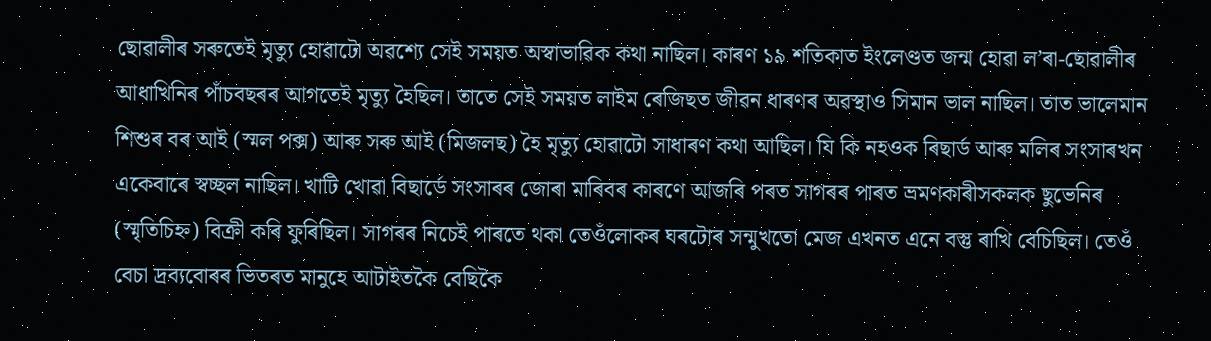ছোৱালীৰ সৰুতেই মৃত্যু হোৱাটো অৱশ্যে সেই সময়ত অস্বাভাৱিক কথা নাছিল। কাৰণ ১৯ শতিকাত ইংলেণ্ডত জন্ম হোৱা ল’ৰা-ছোৱালীৰ আধাখিনিৰ পাঁচবছৰৰ আগতেই মৃত্যু হৈছিল। তাতে সেই সময়ত লাইম ৰেজিছত জীৱন ধাৰণৰ অৱস্থাও সিমান ভাল নাছিল। তাত ভালেমান শিশুৰ বৰ আই (স্মল পক্স) আৰু সৰু আই (মিজলছ) হৈ মৃত্যু হোৱাটো সাধাৰণ কথা আছিল। যি কি নহওক ৰিছাৰ্ড আৰু মলিৰ সংসাৰখন একেবাৰে স্বচ্ছল নাছিল। খাটি খোৱা বিছার্ডে সংসাৰৰ জোৰা মাৰিবৰ কাৰণে আজৰি পৰত সাগৰৰ পাৰত ভ্ৰমণকাৰীসকলক ছুভেনিৰ (স্মৃতিচিহ্ন) বিক্ৰী কৰি ফুৰিছিল। সাগৰৰ নিচেই পাৰতে থকা তেওঁলোকৰ ঘৰটোৰ সন্মুখতো মেজ এখনত এনে বস্তু ৰাখি বেচিছিল। তেওঁ বেচা দ্রব্যবোৰৰ ভিতৰত মানুহে আটাইতকৈ বেছিকৈ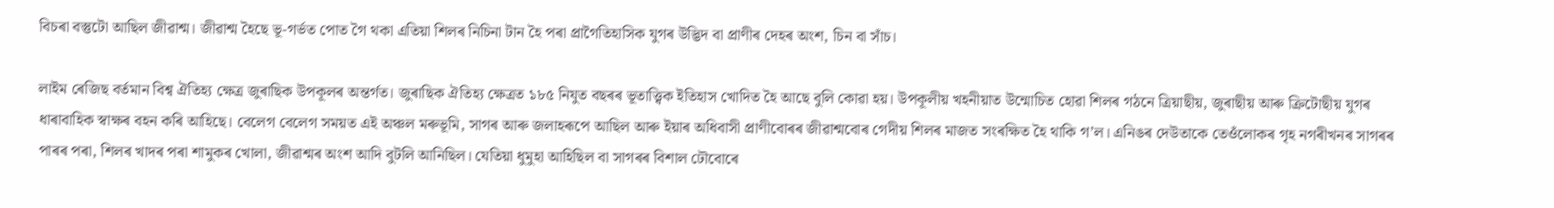বিচৰা বস্তুটো আছিল জীৱাশ্ম‌। জীৱাশ্ম হৈছে ভূ-গৰ্ভত পোত গৈ থকা এতিয়া শিলৰ নিচিনা টান হৈ পৰা প্ৰাগৈতিহাসিক যুগৰ উদ্ভিদ বা প্ৰাণীৰ দেহৰ অংশ, চিন বা সাঁচ‌।

লাইম ৰেজিছ বর্তমান বিশ্ব ঐতিহ্য ক্ষেত্ৰ জুৰাছিক উপকূলৰ অন্তৰ্গত। জুৰাছিক ঐতিহ্য ক্ষেত্ৰত ১৮৫ নিযুত বছৰৰ ভূতাত্ত্বিক ইতিহাস খোদিত হৈ আছে বুলি কোৱা হয়। উপকূলীয় খহনীয়াত উন্মোচিত হোৱা শিলৰ গঠনে ত্রিয়াছীয়, জুৰাছীয় আৰু ক্রিটোছীয় যুগৰ ধাৰাবাহিক স্বাক্ষৰ বহন কৰি আহিছে। বেলেগ বেলেগ সময়ত এই অঞ্চল মৰুভূমি, সাগৰ আৰু জলাহৰূপে আছিল আৰু ইয়াৰ অধিবাসী প্রাণীবোৰৰ জীৱাশ্মবোৰ গেদীয় শিলৰ মাজত সংৰক্ষিত হৈ থাকি গ’ল। এনিঙৰ দেউতাকে তেওঁলোকৰ গৃহ নগৰীখনৰ সাগৰৰ পাৰৰ পৰা, শিলৰ খাদৰ পৰা শামুকৰ খোলা, জীৱাশ্মৰ অংশ আদি বুটলি আনিছিল। যেতিয়া ধুমুহা আহিছিল বা সাগৰৰ বিশাল ঢৌবোৰে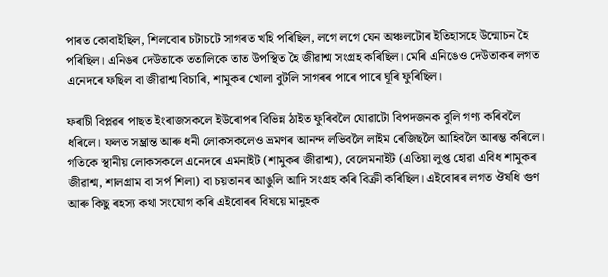পাৰত কোবাইছিল, শিলবোৰ চটাচটে সাগৰত খহি পৰিছিল, লগে লগে যেন অঞ্চলটোৰ ইতিহাসহে উন্মোচন হৈ পৰিছিল। এনিঙৰ দেউতাকে ততালিকে তাত উপস্থিত হৈ জীৱাশ্ম সংগ্ৰহ কৰিছিল। মেৰি এনিঙেও দেউতাকৰ লগত এনেদৰে ফছিল বা জীৱাশ্ম বিচাৰি, শামুকৰ খোলা বুটলি সাগৰৰ পাৰে পাৰে ঘূৰি ফুৰিছিল।

ফৰাচী বিপ্লৱৰ পাছত ইংৰাজসকলে ইউৰোপৰ বিভিন্ন ঠাইত ফুৰিবলৈ যোৱাটো বিপদজনক বুলি গণ্য কৰিবলৈ ধৰিলে। ফলত সম্ভ্রান্ত আৰু ধনী লোকসকলেও ভ্ৰমণৰ আনন্দ লভিবলৈ লাইম ৰেজিছলৈ আহিবলৈ আৰম্ভ কৰিলে। গতিকে স্থানীয় লোকসকলে এনেদৰে এমনাইট (শামুকৰ জীৱাশ্ম), বেলেমনাইট (এতিয়া লুপ্ত হোৱা এবিধ শামুকৰ জীৱাশ্ম, শালগ্রাম বা সর্প শিলা) বা চয়তানৰ আঙুলি আদি সংগ্ৰহ কৰি বিক্ৰী কৰিছিল। এইবোৰৰ লগত ঔষধি গুণ আৰু কিছু ৰহস্য কথা সংযোগ কৰি এইবোৰৰ বিষয়ে মানুহক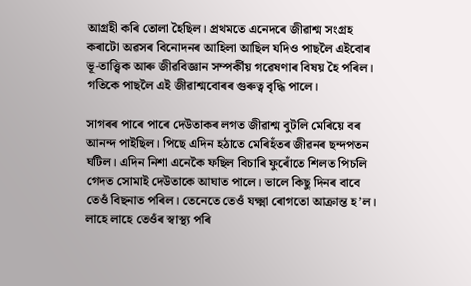আগ্রহী কৰি তোলা হৈছিল। প্ৰথমতে এনেদৰে জীৱাশ্ম সংগ্ৰহ কৰাটো অৱসৰ বিনোদনৰ আহিলা আছিল যদিও পাছলৈ এইবোৰ ভূ-তাত্ত্বিক আৰু জীৱবিজ্ঞান সম্পর্কীয় গৱেষণাৰ বিষয় হৈ পৰিল। গতিকে পাছলৈ এই জীৱাশ্মবোৰৰ গুৰুত্ব বৃদ্ধি পালে।

সাগৰৰ পাৰে পাৰে দেউতাকৰ লগত জীৱাশ্ম বুটলি মেৰিয়ে বৰ আনন্দ পাইছিল। পিছে এদিন হঠাতে মেৰিহঁতৰ জীৱনৰ ছন্দপতন ঘটিল। এদিন নিশা এনেকৈ ফছিল বিচাৰি ফুৰোঁতে শিলত পিচলি গেদত সোমাই দেউতাকে আঘাত পালে। ভালে কিছু দিনৰ বাবে তেওঁ বিছনাত পৰিল। তেনেতে তেওঁ যক্ষ্মা ৰোগতো আক্রান্ত হ’ল। লাহে লাহে তেওঁৰ স্বাস্থ্য পৰি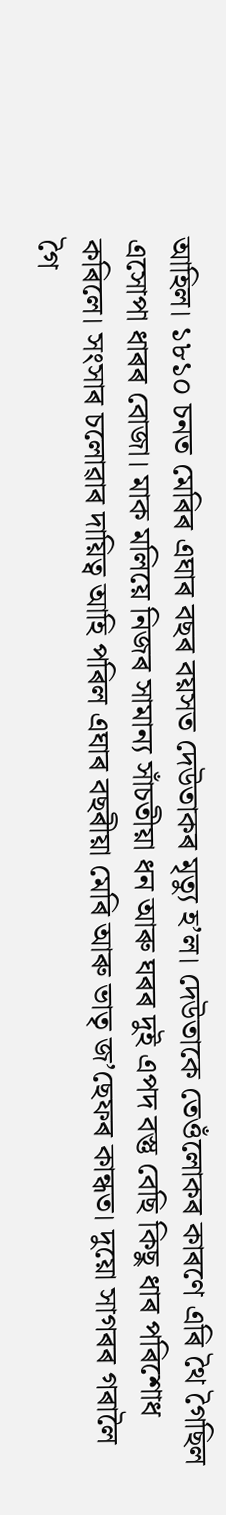আহিল। ১৮১০ চনত মেৰিৰ এঘাৰ বছৰ বয়সত দেউতাকৰ মৃত্যু হ’ল। দেউতাকে তেওঁলোকৰ কাৰণে এৰি থৈ গৈছিল এসোপা ধাৰৰ বোজা। মাক মলিয়ে নিজৰ সামান্য সাঁচতীয়া ধন আৰু ঘৰৰ দুই এপদ বস্তু বেছি কিছু ধাৰ পৰিশোধ কৰিলে। সংসাৰ চলোৱাৰ দায়িত্ব আহি পৰিল এঘাৰ বছৰীয়া মেৰি আৰু ভাতৃ জ’ছেফৰ কান্ধত। দুয়ো সাগৰৰ গৰালৈ গৈ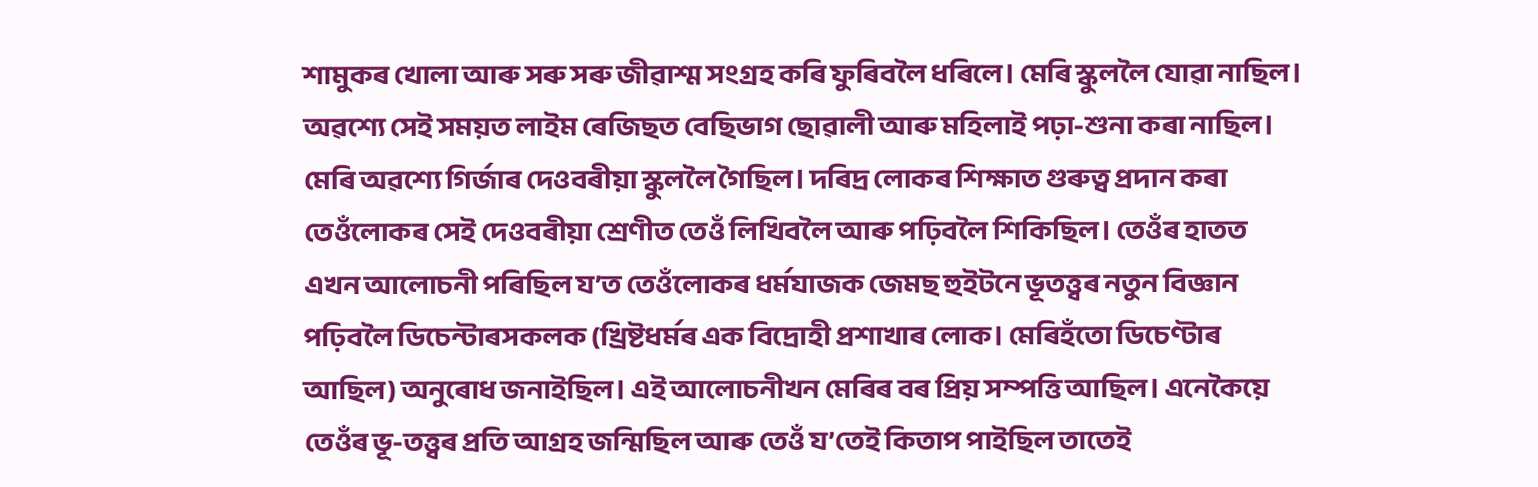শামুকৰ খোলা আৰু সৰু সৰু জীৱাশ্ম সংগ্ৰহ কৰি ফুৰিবলৈ ধৰিলে। মেৰি স্কুললৈ যোৱা নাছিল। অৱশ্যে সেই সময়ত লাইম ৰেজিছত বেছিভাগ ছোৱালী আৰু মহিলাই পঢ়া-শুনা কৰা নাছিল। মেৰি অৱশ্যে গির্জাৰ দেওবৰীয়া স্কুললৈ গৈছিল। দৰিদ্ৰ লোকৰ শিক্ষাত গুৰুত্ব প্ৰদান কৰা তেওঁলোকৰ সেই দেওবৰীয়া শ্ৰেণীত তেওঁ লিখিবলৈ আৰু পঢ়িবলৈ শিকিছিল। তেওঁৰ হাতত এখন আলোচনী পৰিছিল য’ত তেওঁলোকৰ ধর্মযাজক জেমছ হুইটনে ভূতত্ত্বৰ নতুন বিজ্ঞান পঢ়িবলৈ ডিচেন্টাৰসকলক (খ্রিষ্টধৰ্মৰ এক বিদ্রোহী প্রশাখাৰ লোক। মেৰিহঁতো ডিচেণ্টাৰ আছিল) অনুৰোধ জনাইছিল। এই আলোচনীখন মেৰিৰ বৰ প্ৰিয় সম্পত্তি আছিল। এনেকৈয়ে তেওঁৰ ভূ-তত্ত্বৰ প্ৰতি আগ্ৰহ জন্মিছিল আৰু তেওঁ য’তেই কিতাপ পাইছিল তাতেই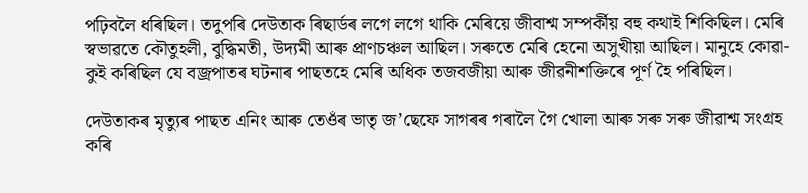পঢ়িবলৈ ধৰিছিল। তদুপৰি দেউতাক ৰিছাৰ্ডৰ লগে লগে থাকি মেৰিয়ে জীবাশ্ম সম্পর্কীয় বহু কথাই শিকিছিল। মেৰি স্বভাৱতে কৌতুহলী, বুদ্ধিমতী, উদ্যমী আৰু প্ৰাণচঞ্চল আছিল। সৰুতে মেৰি হেনো অসুখীয়া আছিল। মানুহে কোৱা-কুই কৰিছিল যে বজ্ৰপাতৰ ঘটনাৰ পাছতহে মেৰি অধিক তজবজীয়া আৰু জীৱনীশক্তিৰে পূৰ্ণ হৈ পৰিছিল।

দেউতাকৰ মৃত্যুৰ পাছত এনিং আৰু তেওঁৰ ভাতৃ জ’ছেফে সাগৰৰ গৰালৈ গৈ খোলা আৰু সৰু সৰু জীৱাশ্ম সংগ্ৰহ কৰি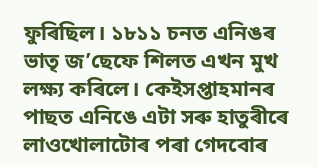ফুৰিছিল। ১৮১১ চনত এনিঙৰ ভাতৃ জ’ছেফে শিলত এখন মুখ লক্ষ্য কৰিলে। কেইসপ্তাহমানৰ পাছত এনিঙে এটা সৰু হাতুৰীৰে লাওখোলাটোৰ পৰা গেদবোৰ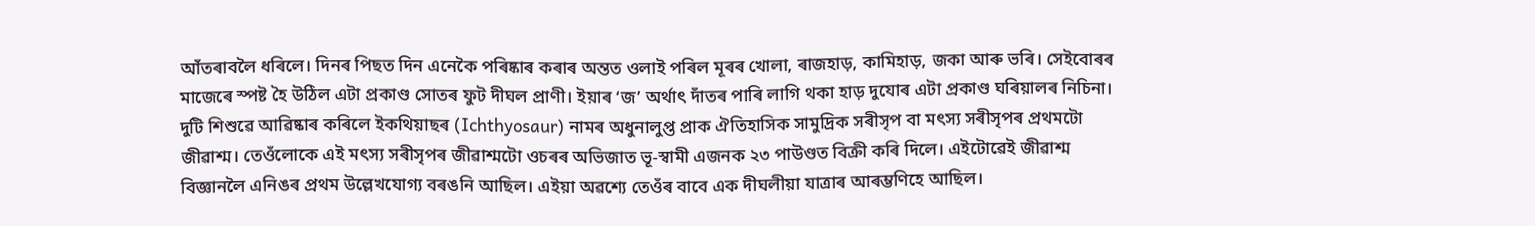আঁতৰাবলৈ ধৰিলে। দিনৰ পিছত দিন এনেকৈ পৰিষ্কাৰ কৰাৰ অন্তত ওলাই পৰিল মূৰৰ খোলা, ৰাজহাড়, কামিহাড়, জকা আৰু ভৰি। সেইবোৰৰ মাজেৰে স্পষ্ট হৈ উঠিল এটা প্রকাণ্ড সোতৰ ফুট দীঘল প্রাণী। ইয়াৰ ‘জ’ অৰ্থাৎ দাঁতৰ পাৰি লাগি থকা হাড় দুযোৰ এটা প্রকাণ্ড ঘৰিয়ালৰ নিচিনা। দুটি শিশুৱে আৱিষ্কাৰ কৰিলে ইকথিয়াছৰ (Ichthyosaur) নামৰ অধুনালুপ্ত প্রাক ঐতিহাসিক সামুদ্রিক সৰীসৃপ বা মৎস্য সৰীসৃপৰ প্ৰথমটো জীৱাশ্ম। তেওঁলোকে এই মৎস্য সৰীসৃপৰ জীৱাশ্মটো ওচৰৰ অভিজাত ভূ-স্বামী এজনক ২৩ পাউণ্ডত বিক্ৰী কৰি দিলে। এইটোৱেই জীৱাশ্ম বিজ্ঞানলৈ এনিঙৰ প্ৰথম উল্লেখযোগ্য বৰঙনি আছিল। এইয়া অৱশ্যে তেওঁৰ বাবে এক দীঘলীয়া যাত্ৰাৰ আৰম্ভণিহে আছিল।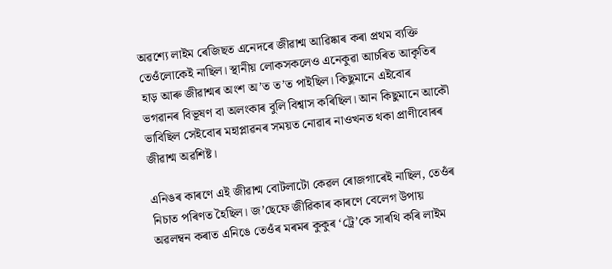অৱশ্যে লাইম ৰেজিছত এনেদৰে জীৱাশ্ম আৱিষ্কাৰ কৰা প্ৰথম ব্যক্তি তেওঁলোকেই নাছিল। স্থানীয় লোকসকলেও এনেকুৱা আচৰিত আকৃতিৰ হাড় আৰু জীৱাশ্মৰ অংশ অ’ত ত’ত পাইছিল। কিছুমানে এইবোৰ ভগৱানৰ বিভূষণ বা অলংকাৰ বুলি বিশ্বাস কৰিছিল। আন কিছুমানে আকৌ ভাবিছিল সেইবোৰ মহাপ্লাৱনৰ সময়ত নোৱাৰ নাওখনত থকা প্ৰাণীবোৰৰ জীৱাশ্ম অৱশিষ্ট।

এনিঙৰ কাৰণে এই জীৱাশ্ম বোটলাটো কেৱল ৰোজগাৰেই নাছিল, তেওঁৰ নিচাত পৰিণত হৈছিল। জ’ছেফে জীৱিকাৰ কাৰণে বেলেগ উপায় অৱলম্বন কৰাত এনিঙে তেওঁৰ মৰমৰ কুকুৰ ‘ট্রে’কে সাৰথি কৰি লাইম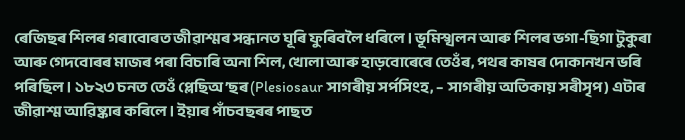ৰেজিছৰ শিলৰ গৰাবোৰত জীৱাশ্মৰ সন্ধানত ঘূৰি ফুৰিবলৈ ধৰিলে। ভূমিস্খলন আৰু শিলৰ ভগা-ছিগা টুকুৰা আৰু গেদবোৰৰ মাজৰ পৰা বিচাৰি অনা শিল, খোলা আৰু হাড়বোৰেৰে তেওঁৰ, পথৰ কাষৰ দোকানখন ভৰি পৰিছিল। ১৮২৩ চনত তেওঁ প্লেছিঅ’ছৰ (Plesiosaur সাগৰীয় সর্পসিংহ, –  সাগৰীয় অতিকায় সৰীসৃপ) এটাৰ জীৱাশ্ম আৱিষ্কাৰ কৰিলে। ইয়াৰ পাঁচবছৰৰ পাছত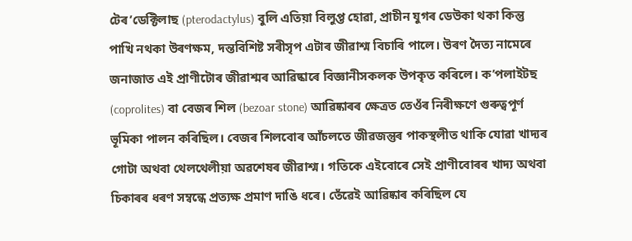টেৰ’ডেক্টিলাছ (pterodactylus) বুলি এতিয়া বিলুপ্ত হোৱা, প্রাচীন যুগৰ ডেউকা থকা কিন্তু পাখি নথকা উৰণক্ষম, দন্তবিশিষ্ট সৰীসৃপ এটাৰ জীৱাশ্ম বিচাৰি পালে। উৰণ দৈত্য নামেৰে জনাজাত এই প্রাণীটোৰ জীৱাশ্মৰ আৱিষ্কাৰে বিজ্ঞানীসকলক উপকৃত কৰিলে। ক’পলাইটছ (coprolites) বা বেজৰ শিল (bezoar stone) আৱিষ্কাৰৰ ক্ষেত্ৰত তেওঁৰ নিৰীক্ষণে গুৰুত্বপূৰ্ণ ভূমিকা পালন কৰিছিল। বেজৰ শিলবোৰ আঁচলতে জীৱজন্তুৰ পাকস্থলীত থাকি যোৱা খাদ্যৰ গোটা অথবা থেলথেলীয়া অৱশেষৰ জীৱাশ্ম। গতিকে এইবোৰে সেই প্রাণীবোৰৰ খাদ্য অথবা চিকাৰৰ ধৰণ সম্বন্ধে প্রত্যক্ষ প্রমাণ দাঙি ধৰে। তেঁৱেই আৱিষ্কাৰ কৰিছিল যে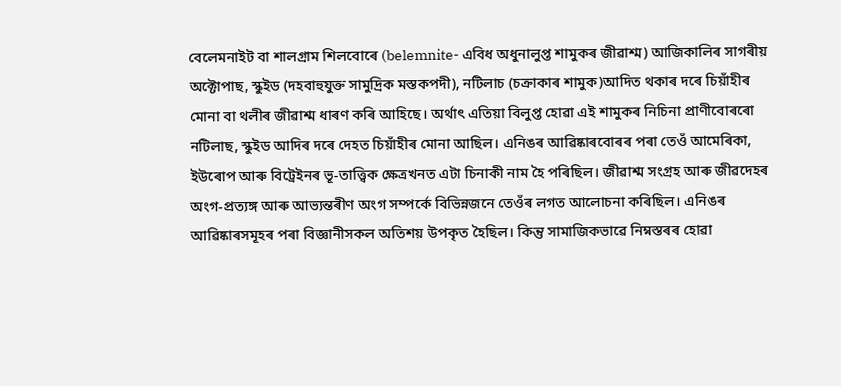বেলেমনাইট বা শালগ্রাম শিলবোৰে (belemnite- এবিধ অধুনালুপ্ত শামুকৰ জীৱাশ্ম) আজিকালিৰ সাগৰীয় অক্টোপাছ, স্কুইড (দহবাহুযুক্ত সামুদ্রিক মস্তকপদী), নটিলাচ (চক্রাকাৰ শামুক)আদিত থকাৰ দৰে চিয়াঁহীৰ মোনা বা থলীৰ জীৱাশ্ম ধাৰণ কৰি আহিছে। অর্থাৎ এতিয়া বিলুপ্ত হোৱা এই শামুকৰ নিচিনা প্রাণীবোৰৰো নটিলাছ, স্কুইড আদিৰ দৰে দেহত চিয়াঁহীৰ মোনা আছিল। এনিঙৰ আৱিষ্কাৰবোৰৰ পৰা তেওঁ আমেৰিকা, ইউৰোপ আৰু বিট্ৰেইনৰ ভূ-তাত্ত্বিক ক্ষেত্ৰখনত এটা চিনাকী নাম হৈ পৰিছিল। জীৱাশ্ম সংগ্ৰহ আৰু জীৱদেহৰ অংগ-প্রত্যঙ্গ আৰু আভ্যন্তৰীণ অংগ সম্পর্কে বিভিন্নজনে তেওঁৰ লগত আলোচনা কৰিছিল। এনিঙৰ আৱিষ্কাৰসমূহৰ পৰা বিজ্ঞানীসকল অতিশয় উপকৃত হৈছিল। কিন্তু সামাজিকভাৱে নিম্নস্তৰৰ হোৱা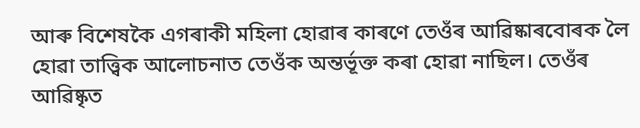আৰু বিশেষকৈ এগৰাকী মহিলা হোৱাৰ কাৰণে তেওঁৰ আৱিষ্কাৰবোৰক লৈ হোৱা তাত্ত্বিক আলোচনাত তেওঁক অন্তৰ্ভূক্ত কৰা হোৱা নাছিল। তেওঁৰ আৱিষ্কৃত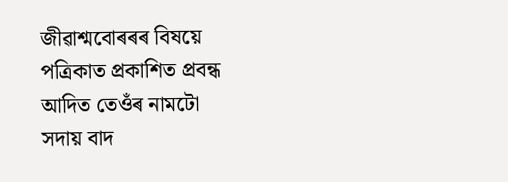জীৱাশ্মবোৰৰৰ বিষয়ে পত্রিকাত প্রকাশিত প্রবন্ধ আদিত তেওঁৰ নামটো সদায় বাদ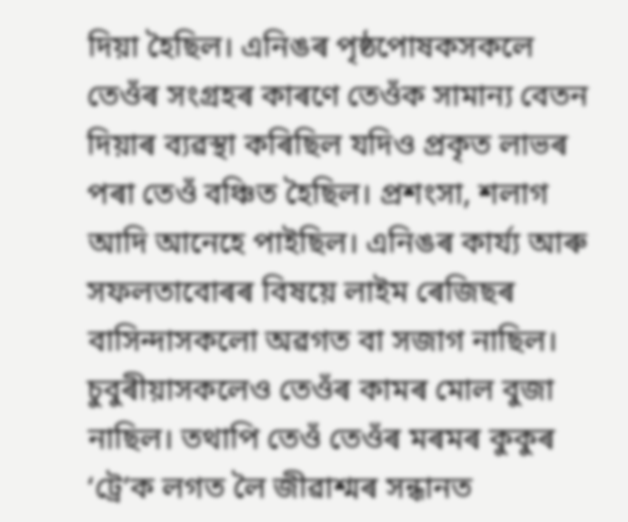দিয়া হৈছিল। এনিঙৰ পৃষ্ঠপোষকসকলে তেওঁৰ সংগ্ৰহৰ কাৰণে তেওঁক সামান্য বেতন দিয়াৰ ব্যৱস্থা কৰিছিল যদিও প্রকৃত লাভৰ পৰা তেওঁ বঞ্চিত হৈছিল। প্রশংসা, শলাগ আদি আনেহে পাইছিল। এনিঙৰ কাৰ্য্য আৰু সফলতাবোৰৰ বিষয়ে লাইম ৰেজিছৰ বাসিন্দাসকলো অৱগত বা সজাগ নাছিল। চুবুৰীয়াসকলেও তেওঁৰ কামৰ মোল বুজা নাছিল। তথাপি তেওঁ তেওঁৰ মৰমৰ কুকুৰ ‘ট্ৰে’ক লগত লৈ জীৱাশ্মৰ সন্ধানত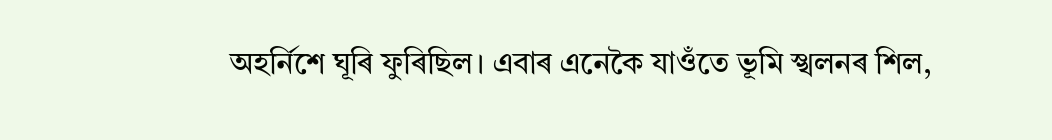অহৰ্নিশে ঘূৰি ফুৰিছিল। এবাৰ এনেকৈ যাওঁতে ভূমি স্খলনৰ শিল,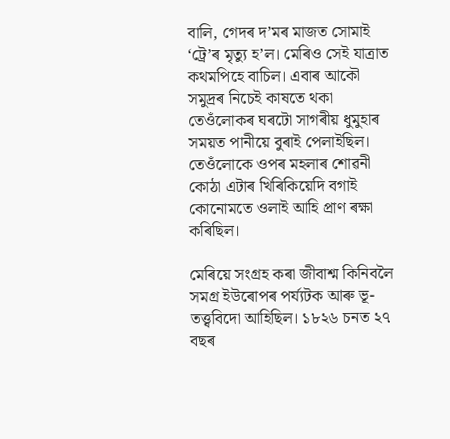বালি, গেদৰ দ’মৰ মাজত সোমাই ‘ট্ৰে’ৰ মৃত্যু হ’ল। মেৰিও সেই যাত্রাত কথমপিহে বাচিল। এবাৰ আকৌ সমুদ্ৰৰ নিচেই কাষতে থকা তেওঁলোকৰ ঘৰটো সাগৰীয় ধুমুহাৰ সময়ত পানীয়ে বুৰাই পেলাইছিল। তেওঁলোকে ওপৰ মহলাৰ শোৱনী কোঠা এটাৰ খিৰিকিয়েদি বগাই কোনোমতে ওলাই আহি প্রাণ ৰক্ষা কৰিছিল‌।

মেৰিয়ে সংগ্ৰহ কৰা জীবাশ্ম কিনিবলৈ সমগ্র ইউৰোপৰ পৰ্য্যটক আৰু ভূ-তত্ত্ববিদো আহিছিল। ১৮২৬ চনত ২৭ বছৰ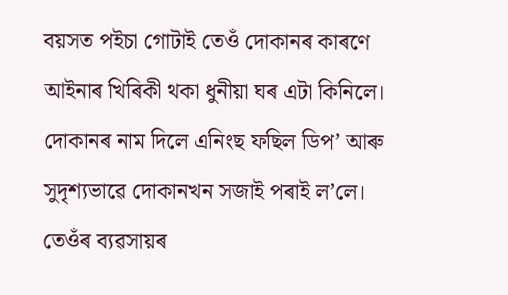বয়সত পইচা গোটাই তেওঁ দোকানৰ কাৰণে আইনাৰ খিৰিকী থকা ধুনীয়া ঘৰ এটা কিনিলে। দোকানৰ নাম দিলে এনিংছ ফছিল ডিপ’ আৰু সুদৃশ্যভাৱে দোকানখন সজাই পৰাই ল’লে। তেওঁৰ ব্যৱসায়ৰ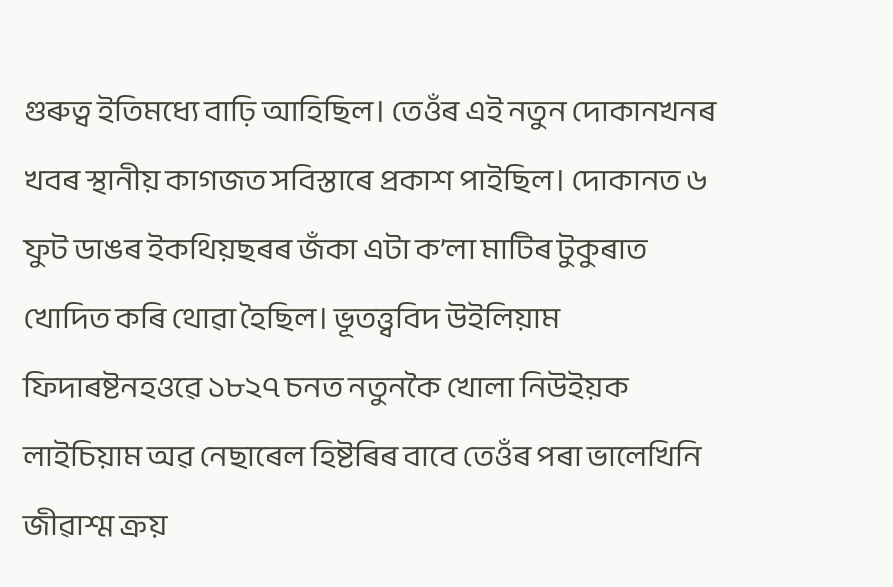গুৰুত্ব ইতিমধ্যে বাঢ়ি আহিছিল। তেওঁৰ এই নতুন দোকানখনৰ খবৰ স্থানীয় কাগজত সবিস্তাৰে প্ৰকাশ পাইছিল। দোকানত ৬ ফুট ডাঙৰ ইকথিয়ছৰৰ জঁকা এটা ক’লা মাটিৰ টুকুৰাত খোদিত কৰি থোৱা হৈছিল। ভূতত্ত্ববিদ উইলিয়াম ফিদাৰষ্টনহওৱে ১৮২৭ চনত নতুনকৈ খোলা নিউইয়ক লাইচিয়াম অৱ নেছাৰেল হিষ্টৰিৰ বাবে তেওঁৰ পৰা ভালেখিনি জীৱাশ্ম ক্ৰয়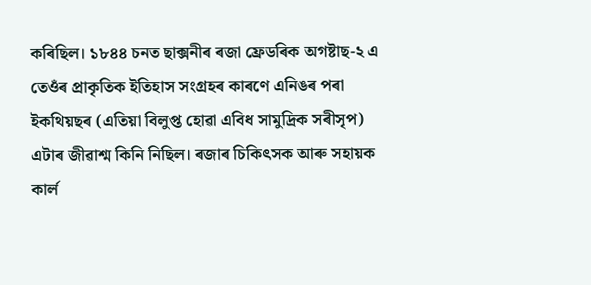কৰিছিল। ১৮৪৪ চনত ছাক্সনীৰ ৰজা ফ্ৰেডৰিক অগষ্টাছ-২ এ তেওঁৰ প্ৰাকৃতিক ইতিহাস সংগ্ৰহৰ কাৰণে এনিঙৰ পৰা ইকথিয়ছৰ (এতিয়া বিলুপ্ত হোৱা এবিধ সামুদ্রিক সৰীসৃপ) এটাৰ জীৱাশ্ম কিনি নিছিল। ৰজাৰ চিকিৎসক আৰু সহায়ক কার্ল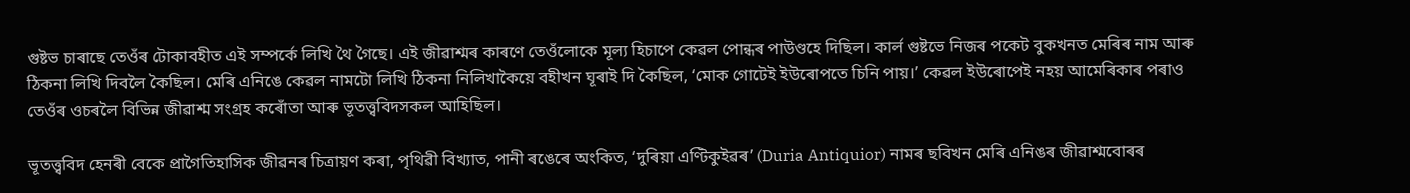গুষ্টভ চাৰাছে তেওঁৰ টোকাবহীত এই সম্পর্কে লিখি থৈ গৈছে। এই জীৱাশ্মৰ কাৰণে তেওঁলোকে মূল্য হিচাপে কেৱল পোন্ধৰ পাউণ্ডহে দিছিল। কার্ল গুষ্টভে নিজৰ পকেট বুকখনত মেৰিৰ নাম আৰু ঠিকনা লিখি দিবলৈ কৈছিল। মেৰি এনিঙে কেৱল নামটো লিখি ঠিকনা নিলিখাকৈয়ে বহীখন ঘূৰাই দি কৈছিল, ‘মোক গোটেই ইউৰোপতে চিনি পায়।’ কেৱল ইউৰোপেই নহয় আমেৰিকাৰ পৰাও তেওঁৰ ওচৰলৈ বিভিন্ন জীৱাশ্ম সংগ্ৰহ কৰোঁতা আৰু ভূতত্ত্ববিদসকল আহিছিল।

ভূতত্ত্ববিদ হেনৰী বেকে প্রাগৈতিহাসিক জীৱনৰ চিত্ৰায়ণ কৰা, পৃথিৱী বিখ্যাত, পানী ৰঙেৰে অংকিত, ‘দুৰিয়া এণ্টিকুইৱৰ’ (Duria Antiquior) নামৰ ছবিখন মেৰি এনিঙৰ জীৱাশ্মবোৰৰ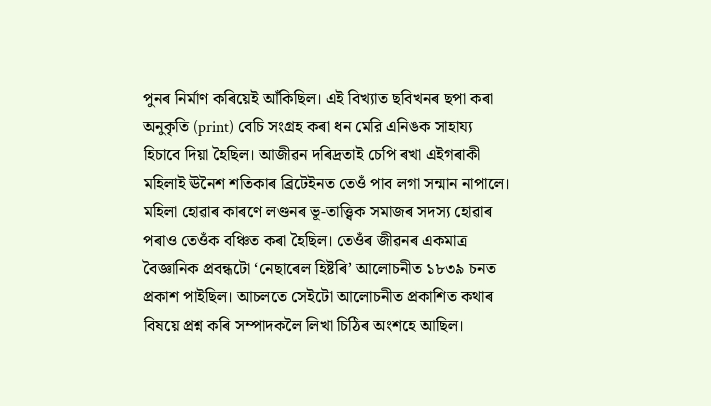পুনৰ নিৰ্মাণ কৰিয়েই আঁকিছিল। এই বিখ্যাত ছবিখনৰ ছপা কৰা অনুকৃতি (print) বেচি সংগ্ৰহ কৰা ধন মেরি এনিঙক সাহায্য হিচাবে দিয়া হৈছিল। আজীৱন দৰিদ্ৰতাই চেপি ৰখা এইগৰাকী মহিলাই ঊনৈশ শতিকাৰ ব্রিটেইনত তেওঁ পাব লগা সন্মান নাপালে। মহিলা হোৱাৰ কাৰণে লণ্ডনৰ ভূ-তাত্ত্বিক সমাজৰ সদস্য হোৱাৰ পৰাও তেওঁক বঞ্চিত কৰা হৈছিল। তেওঁৰ জীৱনৰ একমাত্র বৈজ্ঞানিক প্ৰবন্ধটো ‘নেছাৰেল হিষ্টৰি’ আলোচনীত ১৮৩৯ চনত প্রকাশ পাইছিল। আচলতে সেইটো আলোচনীত প্ৰকাশিত কথাৰ বিষয়ে প্ৰশ্ন কৰি সম্পাদকলৈ লিখা চিঠিৰ অংশহে আছিল।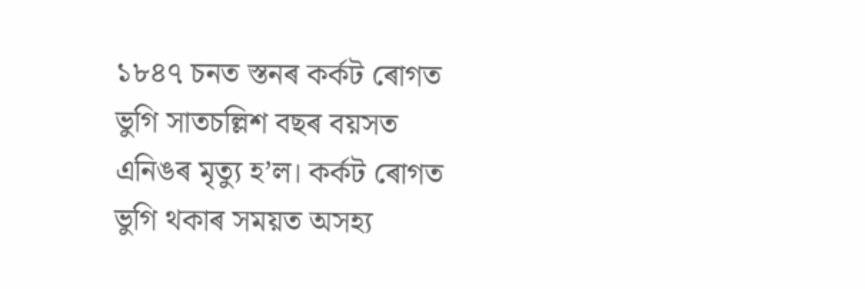১৮৪৭ চনত স্তনৰ কৰ্কট ৰোগত ভুগি সাতচল্লিশ বছৰ বয়সত এনিঙৰ মৃত্যু হ’ল। কৰ্কট ৰোগত ভুগি থকাৰ সময়ত অসহ্য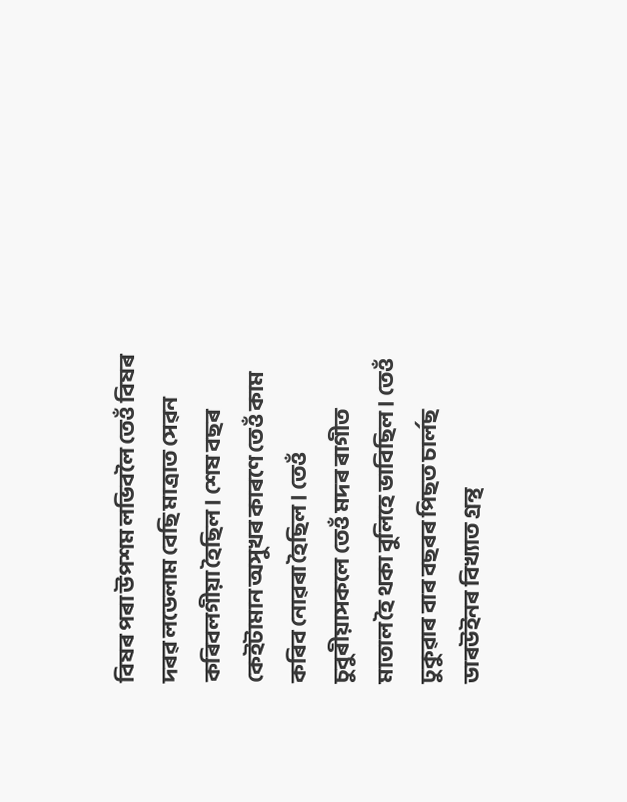বিষৰ পৰা উপশম লভিবলৈ তেওঁ বিষৰ দৰৱ লডেলাম বেছি মাত্ৰাত সেৱন কৰিবলগীয়া হৈছিল। শেষ বছৰ কেইটামান অসুখৰ কাৰণে তেওঁ কাম কৰিব নোৱৰা হৈছিল। তেওঁ চুবুৰীয়াসকলে তেওঁ মদৰ ৰাগীত মাতাল হৈ থকা বুলিহে ভাবিছিল। তেওঁ ঢুকুৱাৰ বাৰ বছৰৰ পিছত চাৰ্লছ ডাৰউইনৰ বিখ্যাত গ্রন্থ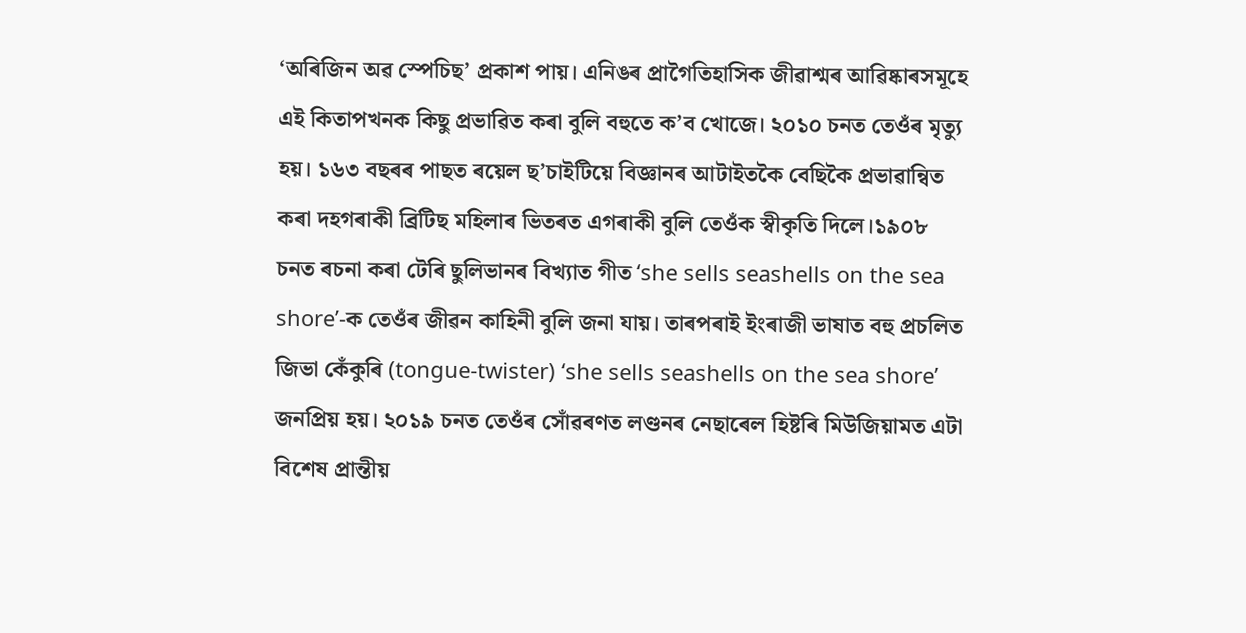‘অৰিজিন অৱ স্পেচিছ’ প্রকাশ পায়। এনিঙৰ প্রাগৈতিহাসিক জীৱাশ্মৰ আৱিষ্কাৰসমূহে এই কিতাপখনক কিছু প্ৰভাৱিত কৰা বুলি বহুতে ক’ব খোজে। ২০১০ চনত তেওঁৰ মৃত্যু হয়। ১৬৩ বছৰৰ পাছত ৰয়েল ছ’চাইটিয়ে বিজ্ঞানৰ আটাইতকৈ বেছিকৈ প্রভাৱান্বিত কৰা দহগৰাকী ব্ৰিটিছ মহিলাৰ ভিতৰত এগৰাকী বুলি তেওঁক স্বীকৃতি দিলে।১৯০৮ চনত ৰচনা কৰা টেৰি ছুলিভানৰ বিখ্যাত গীত ‘she sells seashells on the sea shore’-ক তেওঁৰ জীৱন কাহিনী বুলি জনা যায়। তাৰপৰাই ইংৰাজী ভাষাত বহু প্রচলিত জিভা কেঁকুৰি (tongue-twister) ‘she sells seashells on the sea shore’ জনপ্রিয় হয়। ২০১৯ চনত তেওঁৰ সোঁৱৰণত লণ্ডনৰ নেছাৰেল হিষ্টৰি মিউজিয়ামত এটা বিশেষ প্রান্তীয়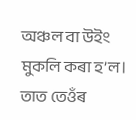অঞ্চল বা উইং মুকলি কৰা হ’ল। তাত তেওঁৰ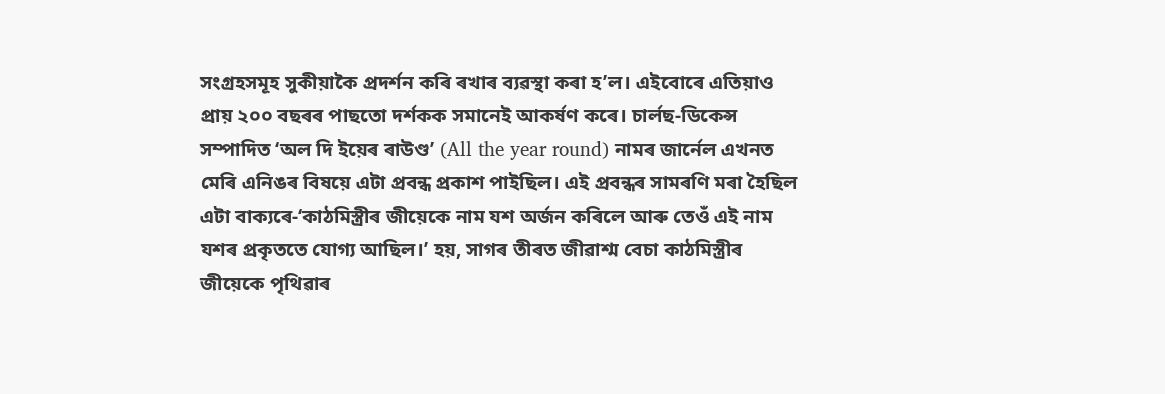সংগ্ৰহসমূহ সুকীয়াকৈ প্ৰদৰ্শন কৰি ৰখাৰ ব্যৱস্থা কৰা হ’ল। এইবোৰে এতিয়াও প্ৰায় ২০০ বছৰৰ পাছতো দৰ্শকক সমানেই আকৰ্ষণ কৰে। চাৰ্লছ-ডিকেন্স সম্পাদিত ‘অল দি ইয়েৰ ৰাউণ্ড’ (All the year round) নামৰ জার্নেল এখনত মেৰি এনিঙৰ বিষয়ে এটা প্রবন্ধ প্রকাশ পাইছিল। এই প্ৰবন্ধৰ সামৰণি মৰা হৈছিল এটা বাক্যৰে-‘কাঠমিস্ত্ৰীৰ জীয়েকে নাম যশ অৰ্জন কৰিলে আৰু তেওঁ এই নাম যশৰ প্ৰকৃততে যোগ্য আছিল।’ হয়, সাগৰ তীৰত জীৱাশ্ম বেচা কাঠমিস্ত্ৰীৰ জীয়েকে পৃথিৱাৰ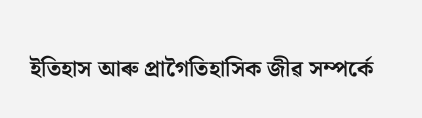ইতিহাস আৰু প্রাগৈতিহাসিক জীৱ সম্পৰ্কে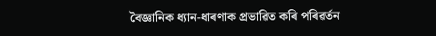বৈজ্ঞানিক ধ্যান-ধাৰণাক প্ৰভাৱিত কৰি পৰিৱৰ্তন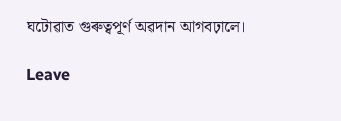ঘটোৱাত গুৰুত্বপূৰ্ণ অৱদান আগবঢ়ালে।

Leave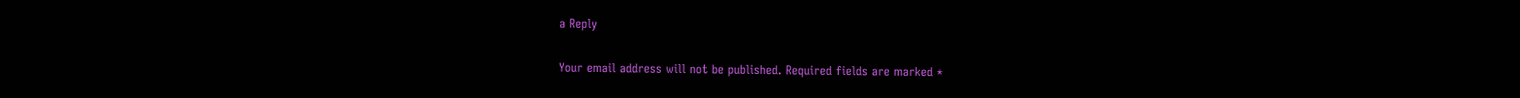a Reply

Your email address will not be published. Required fields are marked *